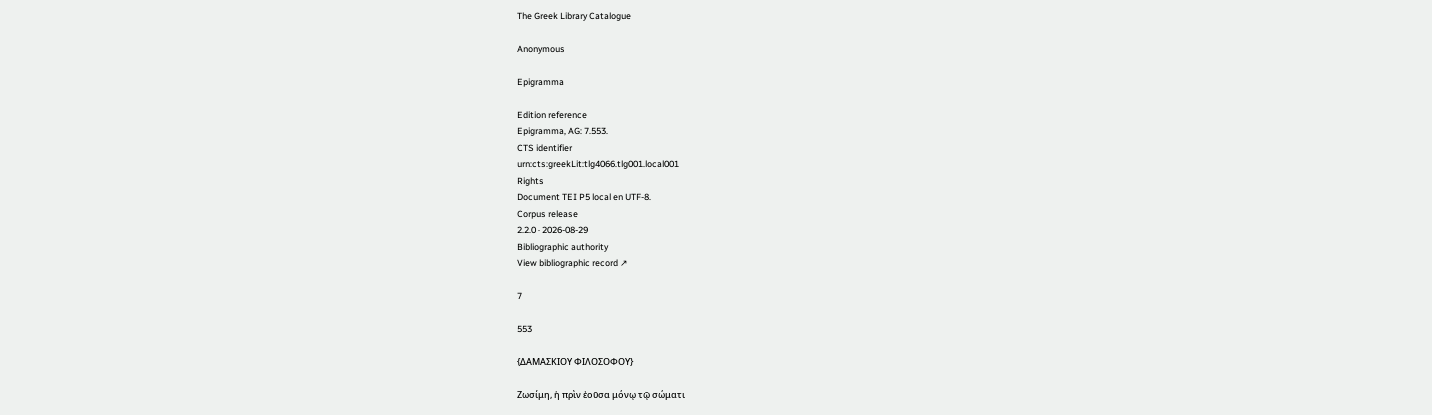The Greek Library Catalogue

Anonymous

Epigramma

Edition reference
Epigramma, AG: 7.553.
CTS identifier
urn:cts:greekLit:tlg4066.tlg001.local001
Rights
Document TEI P5 local en UTF-8.
Corpus release
2.2.0 · 2026-08-29
Bibliographic authority
View bibliographic record ↗

7

553

{ΔΑΜΑΣΚΙΟΥ ΦΙΛΟΣΟΦΟΥ}

Ζωσίμη, ἡ πρὶν ἐοῦσα μόνῳ τῷ σώματι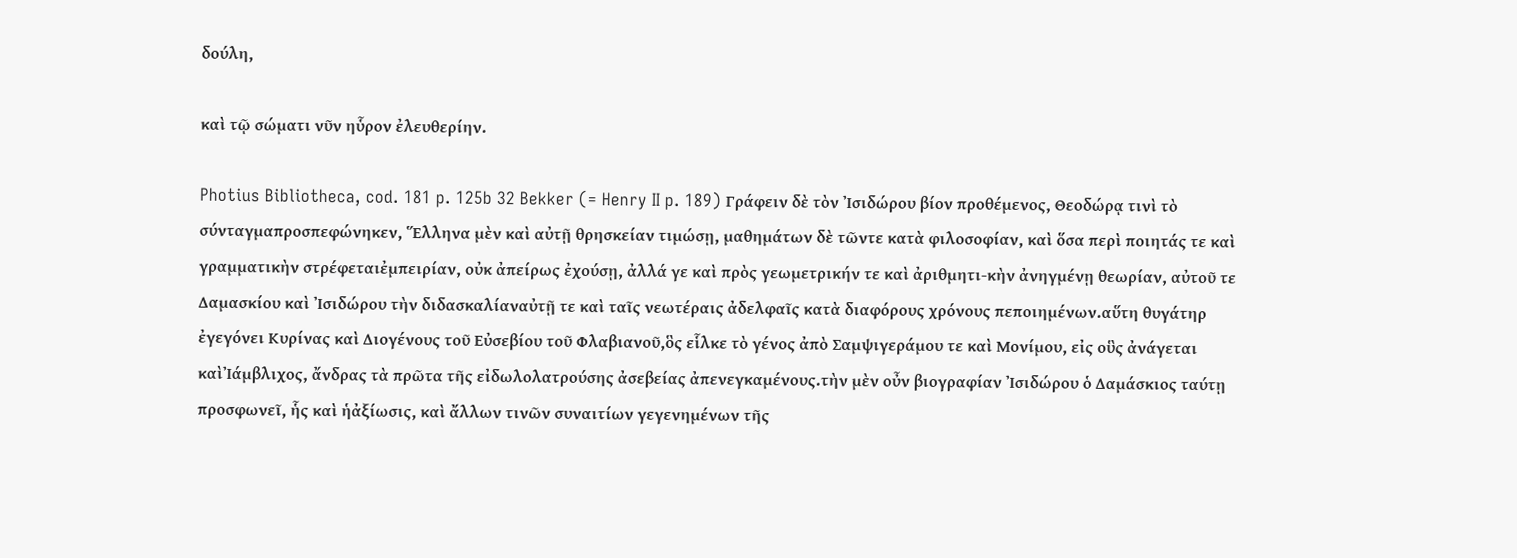δούλη,

καὶ τῷ σώματι νῦν ηὗρον ἐλευθερίην.

Photius Bibliotheca, cod. 181 p. 125b 32 Bekker (= Henry II p. 189) Γράφειν δὲ τὸν Ἰσιδώρου βίον προθέμενος, Θεοδώρᾳ τινὶ τὸ σύνταγμαπροσπεφώνηκεν, Ἕλληνα μὲν καὶ αὐτῇ θρησκείαν τιμώσῃ, μαθημάτων δὲ τῶντε κατὰ φιλοσοφίαν, καὶ ὅσα περὶ ποιητάς τε καὶ γραμματικὴν στρέφεταιἐμπειρίαν, οὐκ ἀπείρως ἐχούσῃ, ἀλλά γε καὶ πρὸς γεωμετρικήν τε καὶ ἀριθμητι-κὴν ἀνηγμένῃ θεωρίαν, αὐτοῦ τε Δαμασκίου καὶ Ἰσιδώρου τὴν διδασκαλίαναὐτῇ τε καὶ ταῖς νεωτέραις ἀδελφαῖς κατὰ διαφόρους χρόνους πεποιημένων.αὕτη θυγάτηρ ἐγεγόνει Κυρίνας καὶ Διογένους τοῦ Εὐσεβίου τοῦ Φλαβιανοῦ,ὃς εἷλκε τὸ γένος ἀπὸ Σαμψιγεράμου τε καὶ Μονίμου, εἰς οὓς ἀνάγεται καὶἸάμβλιχος, ἄνδρας τὰ πρῶτα τῆς εἰδωλολατρούσης ἀσεβείας ἀπενεγκαμένους.τὴν μὲν οὖν βιογραφίαν Ἰσιδώρου ὁ Δαμάσκιος ταύτῃ προσφωνεῖ, ἧς καὶ ἡἀξίωσις, καὶ ἄλλων τινῶν συναιτίων γεγενημένων τῆς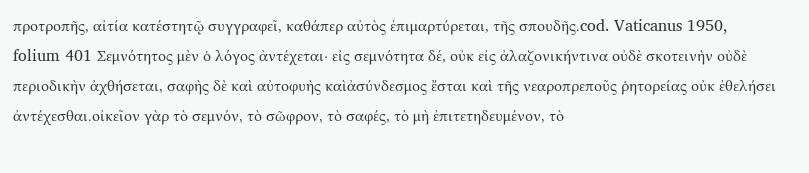προτροπῆς, αἰτία κατέστητῷ συγγραφεῖ, καθάπερ αὐτὸς ἐπιμαρτύρεται, τῆς σπουδῆς.cod. Vaticanus 1950, folium 401 Σεμνότητος μὲν ὁ λόγος ἀντέχεται· εἰς σεμνότητα δέ, οὐκ εἰς ἀλαζονικήντινα οὐδὲ σκοτεινὴν οὐδὲ περιοδικὴν ἀχθήσεται, σαφὴς δὲ καὶ αὐτοφυὴς καὶἀσύνδεσμος ἔσται καὶ τῆς νεαροπρεποῦς ῥητορείας οὐκ ἐθελήσει ἀντέχεσθαι.οἰκεῖον γὰρ τὸ σεμνόν, τὸ σῶφρον, τὸ σαφές, τὸ μὴ ἐπιτετηδευμένον, τὸ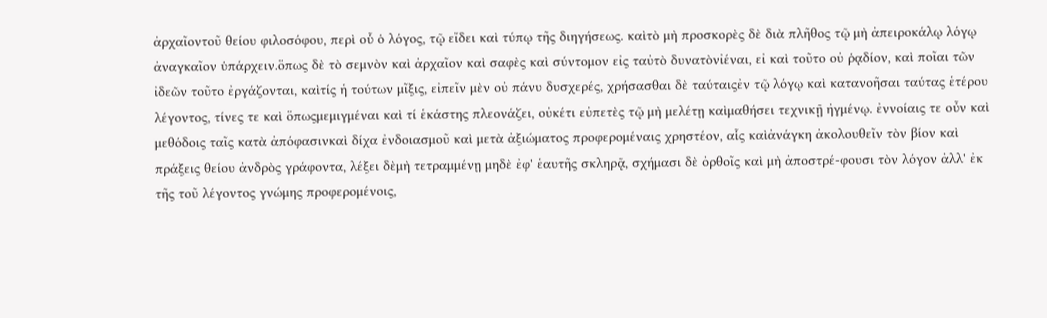ἀρχαῖοντοῦ θείου φιλοσόφου, περὶ οὗ ὁ λόγος, τῷ εἴδει καὶ τύπῳ τῆς διηγήσεως. καὶτὸ μὴ προσκορὲς δὲ διὰ πλῆθος τῷ μὴ ἀπειροκάλῳ λόγῳ ἀναγκαῖον ὑπάρχειν.ὅπως δὲ τὸ σεμνὸν καὶ ἀρχαῖον καὶ σαφὲς καὶ σύντομον εἰς ταὐτὸ δυνατὸνἰέναι, εἰ καὶ τοῦτο οὐ ῥᾳδίον, καὶ ποῖαι τῶν ἰδεῶν τοῦτο ἐργάζονται, καὶτίς ἡ τούτων μῖξις, εἰπεῖν μὲν οὐ πάνυ δυσχερές, χρήσασθαι δὲ ταύταιςἐν τῷ λόγῳ καὶ κατανοῆσαι ταύτας ἑτέρου λέγοντος, τίνες τε καὶ ὅπωςμεμιγμέναι καὶ τί ἑκάστης πλεονάζει, οὐκέτι εὐπετὲς τῷ μὴ μελέτῃ καὶμαθήσει τεχνικῇ ἠγμένῳ. ἐννοίαις τε οὖν καὶ μεθόδοις ταῖς κατὰ ἀπόφασινκαὶ δίχα ἐνδοιασμοῦ καὶ μετὰ ἀξιώματος προφερομέναις χρηστέον, αἷς καὶἀνάγκη ἀκολουθεῖν τὸν βίον καὶ πράξεις θείου ἀνδρὸς γράφοντα, λέξει δὲμὴ τετραμμένῃ μηδὲ ἐφ' ἑαυτῆς σκληρᾷ, σχήμασι δὲ ὀρθοῖς καὶ μὴ ἀποστρέ-φουσι τὸν λόγον ἀλλ' ἐκ τῆς τοῦ λέγοντος γνώμης προφερομένοις,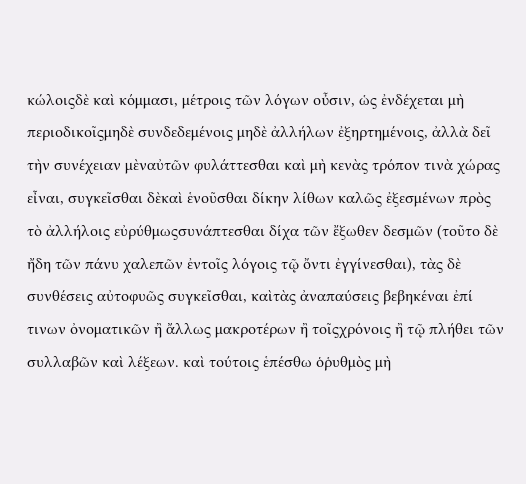κώλοιςδὲ καὶ κόμμασι, μέτροις τῶν λόγων οὖσιν, ὡς ἐνδέχεται μὴ περιοδικοῖςμηδὲ συνδεδεμένοις μηδὲ ἀλλήλων ἐξηρτημένοις, ἀλλὰ δεῖ τὴν συνέχειαν μὲναὐτῶν φυλάττεσθαι καὶ μὴ κενὰς τρόπον τινὰ χώρας εἶναι, συγκεῖσθαι δὲκαὶ ἑνοῦσθαι δίκην λίθων καλῶς ἐξεσμένων πρὸς τὸ ἀλλήλοις εὐρύθμωςσυνάπτεσθαι δίχα τῶν ἔξωθεν δεσμῶν (τοῦτο δὲ ἤδη τῶν πάνυ χαλεπῶν ἐντοῖς λόγοις τῷ ὄντι ἐγγίνεσθαι), τὰς δὲ συνθέσεις αὐτοφυῶς συγκεῖσθαι, καὶτὰς ἀναπαύσεις βεβηκέναι ἐπί τινων ὀνοματικῶν ἢ ἄλλως μακροτέρων ἢ τοῖςχρόνοις ἢ τῷ πλήθει τῶν συλλαβῶν καὶ λέξεων. καὶ τούτοις ἑπέσθω ὁῥυθμὸς μὴ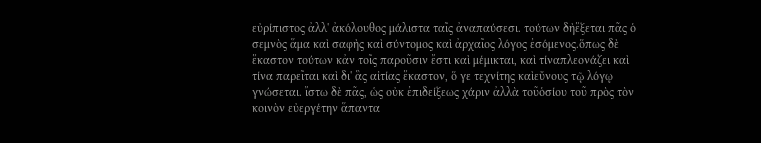εὐρίπιστος ἀλλ' ἀκόλουθος μάλιστα ταῖς ἀναπαύσεσι. τούτων δὴἕξεται πᾶς ὁ σεμνὸς ἅμα καὶ σαφὴς καὶ σύντομος καὶ ἀρχαῖος λόγος ἐσόμενος.ὅπως δὲ ἕκαστον τούτων κἀν τοῖς παροῦσιν ἔστι καὶ μέμικται, καὶ τίναπλεονάζει καὶ τίνα παρεῖται καὶ δι' ἃς αἰτίας ἕκαστον, ὅ γε τεχνίτης καὶεὔνους τῷ λόγῳ γνώσεται. ἴστω δὲ πᾶς, ὡς οὐκ ἐπιδείξεως χάριν ἀλλὰ τοῦὁσίου τοῦ πρὸς τὸν κοινὸν εὐεργέτην ἅπαντα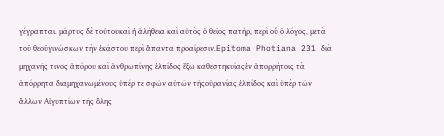γέγραπται. μάρτυς δὲ τούτουκαὶ ἡ ἀλήθεια καὶ αὐτὸς ὁ θεῖος πατήρ, περὶ οὗ ὁ λόγος, μετὰ τοῦ θεοῦγινώσκων τὴν ἑκάστου περὶ ἅπαντα προαίρεσιν.Epitoma Photiana 231 διὰ μηχανῆς τινος ἀπόρου καὶ ἀνθρωπίνης ἐλπίδος ἔξω καθεστηκυίαςἐν ἀπορρήτοις τὰ ἀπόρρητα διαμηχανωμένους ὑπέρ τε σφῶν αὐτῶν τῆςοὐρανίας ἐλπίδος καὶ ὑπὲρ τῶν ἄλλων Αἰγυπτίων τῆς ὅλης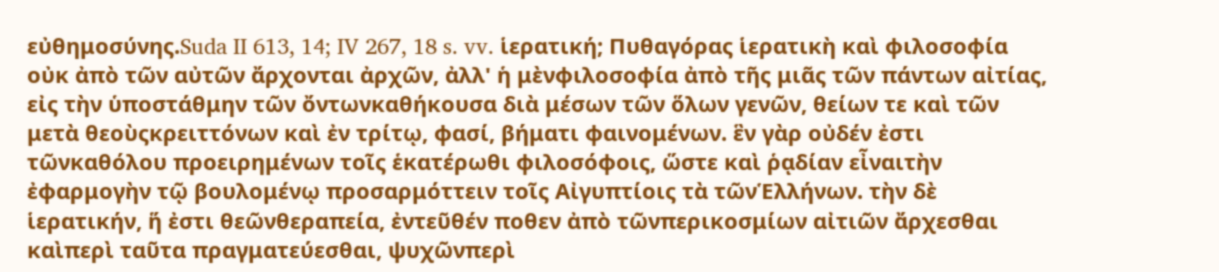εὐθημοσύνης.Suda II 613, 14; IV 267, 18 s. vv. ἱερατική; Πυθαγόρας ἱερατικὴ καὶ φιλοσοφία οὐκ ἀπὸ τῶν αὐτῶν ἄρχονται ἀρχῶν, ἀλλ' ἡ μὲνφιλοσοφία ἀπὸ τῆς μιᾶς τῶν πάντων αἰτίας, εἰς τὴν ὑποστάθμην τῶν ὄντωνκαθήκουσα διὰ μέσων τῶν ὅλων γενῶν, θείων τε καὶ τῶν μετὰ θεοὺςκρειττόνων καὶ ἐν τρίτῳ, φασί, βήματι φαινομένων. ἓν γὰρ οὐδέν ἐστι τῶνκαθόλου προειρημένων τοῖς ἑκατέρωθι φιλοσόφοις, ὥστε καὶ ῥᾳδίαν εἶναιτὴν ἐφαρμογὴν τῷ βουλομένῳ προσαρμόττειν τοῖς Αἰγυπτίοις τὰ τῶνἙλλήνων. τὴν δὲ ἱερατικήν, ἥ ἐστι θεῶνθεραπεία, ἐντεῦθέν ποθεν ἀπὸ τῶνπερικοσμίων αἰτιῶν ἄρχεσθαι καὶπερὶ ταῦτα πραγματεύεσθαι, ψυχῶνπερὶ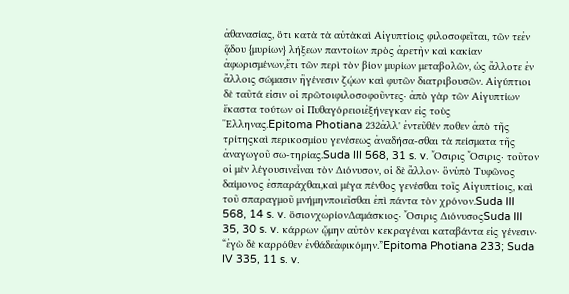ἀθανασίας, ὅτι κατὰ τὰ αὐτὰκαὶ Αἰγυπτίοις φιλοσοφεῖται, τῶν τεἐν ᾅδου {μυρίων} λήξεων παντοίων πρὸς ἀρετὴν καὶ κακίαν ἀφωρισμένων,ἔτι τῶν περὶ τὸν βίον μυρίων μεταβολῶν, ὡς ἄλλοτε ἐν ἄλλοις σώμασιν ἢγένεσιν ζῴων καὶ φυτῶν διατριβουσῶν. Αἰγύπτιοι δὲ ταῦτά εἰσιν οἱ πρῶτοιφιλοσοφοῦντες· ἀπὸ γὰρ τῶν Αἰγυπτίων ἕκαστα τούτων οἱ Πυθαγόρειοιἐξήνεγκαν εἰς τοὺς Ἕλληνας.Epitoma Photiana 232ἀλλ' ἐντεῦθέν ποθεν ἀπὸ τῆς τρίτηςκαὶ περικοσμίου γενέσεως ἀναδήσα-σθαι τὰ πείσματα τῆς ἀναγωγοῦ σω-τηρίας.Suda III 568, 31 s. v. Ὄσιρις Ὄσιρις· τοῦτον οἱ μὲν λέγουσινεἶναι τὸν Διόνυσον, οἱ δὲ ἄλλον· ὃνὑπὸ Τυφῶνος δαίμονος ἐσπαράχθαι,καὶ μέγα πένθος γενέσθαι τοῖς Αἰγυπτίοις, καὶ τοῦ σπαραγμοῦ μνήμηνποιεῖσθαι ἐπὶ πάντα τὸν χρόνον.Suda III 568, 14 s. v. ὅσιονχωρίονΔαμάσκιος· Ὄσιρις ΔιόνυσοςSuda III 35, 30 s. v. κάρρων ᾤμην αὐτὸν κεκραγέναι καταβάντα εἰς γένεσιν· “ἐγὼ δὲ καρρόθεν ἐνθάδεἀφικόμην.”Epitoma Photiana 233; Suda IV 335, 11 s. v.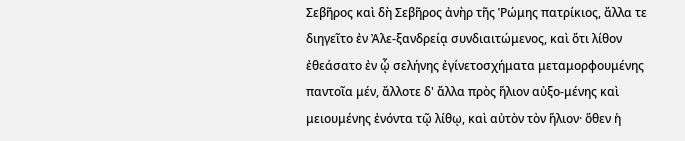Σεβῆρος καὶ δὴ Σεβῆρος ἀνὴρ τῆς Ῥώμης πατρίκιος, ἄλλα τε διηγεῖτο ἐν Ἀλε-ξανδρείᾳ συνδιαιτώμενος, καὶ ὅτι λίθον ἐθεάσατο ἐν ᾧ σελήνης ἐγίνετοσχήματα μεταμορφουμένης παντοῖα μέν, ἄλλοτε δ' ἄλλα πρὸς ἥλιον αὐξο-μένης καὶ μειουμένης ἐνόντα τῷ λίθῳ, καὶ αὐτὸν τὸν ἥλιον· ὅθεν ἡ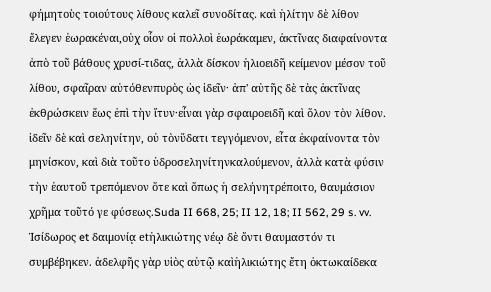φήμητοὺς τοιούτους λίθους καλεῖ συνοδίτας. καὶ ἡλίτην δὲ λίθον ἔλεγεν ἑωρακέναι,οὐχ οἷον οἱ πολλοὶ ἑωράκαμεν, ἀκτῖνας διαφαίνοντα ἀπὸ τοῦ βάθους χρυσί-τιδας, ἀλλὰ δίσκον ἡλιοειδῆ κείμενον μέσον τοῦ λίθου, σφαῖραν αὐτόθενπυρὸς ὡς ἰδεῖν· ἀπ' αὐτῆς δὲ τὰς ἀκτῖνας ἐκθρώσκειν ἕως ἐπὶ τὴν ἴτυν·εἶναι γὰρ σφαιροειδῆ καὶ ὅλον τὸν λίθον. ἰδεῖν δὲ καὶ σεληνίτην, οὐ τὸνὕδατι τεγγόμενον, εἶτα ἐκφαίνοντα τὸν μηνίσκον, καὶ διὰ τοῦτο ὑδροσεληνίτηνκαλούμενον, ἀλλὰ κατὰ φύσιν τὴν ἑαυτοῦ τρεπόμενον ὅτε καὶ ὅπως ἡ σελήνητρέποιτο, θαυμάσιον χρῆμα τοῦτό γε φύσεως.Suda II 668, 25; II 12, 18; II 562, 29 s. vv. Ἰσίδωρος et δαιμονίᾳ etἡλικιώτης νέῳ δὲ ὄντι θαυμαστόν τι συμβέβηκεν. ἀδελφῆς γὰρ υἱὸς αὐτῷ καὶἡλικιώτης ἔτη ὀκτωκαίδεκα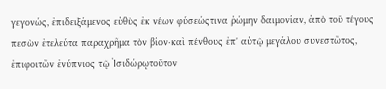γεγονώς, ἐπιδειξάμενος εὐθὺς ἐκ νέων φύσεώςτινα ῥώμην δαιμονίαν, ἀπὸ τοῦ τέγους πεσὼν ἐτελεύτα παραχρῆμα τὸν βίον·καὶ πένθους ἐπ' αὐτῷ μεγάλου συνεστῶτος, ἐπιφοιτῶν ἐνύπνιος τῷ Ἰσιδώρῳτοῦτον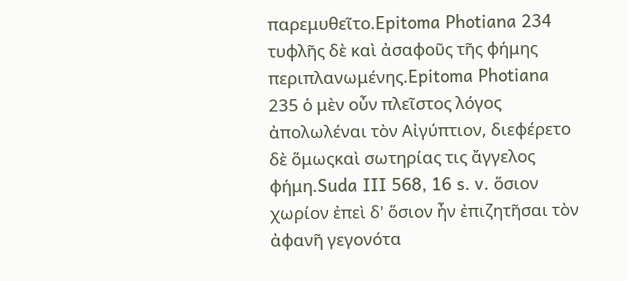παρεμυθεῖτο.Epitoma Photiana 234 τυφλῆς δὲ καὶ ἀσαφοῦς τῆς φήμης περιπλανωμένης.Epitoma Photiana 235 ὁ μὲν οὖν πλεῖστος λόγος ἀπολωλέναι τὸν Αἰγύπτιον, διεφέρετο δὲ ὅμωςκαὶ σωτηρίας τις ἄγγελος φήμη.Suda III 568, 16 s. v. ὅσιον χωρίον ἐπεὶ δ' ὅσιον ἦν ἐπιζητῆσαι τὸν ἀφανῆ γεγονότα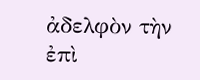ἀδελφὸν τὴν ἐπὶ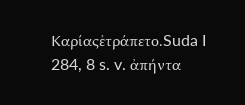Καρίαςἐτράπετο.Suda I 284, 8 s. v. ἀπήντα